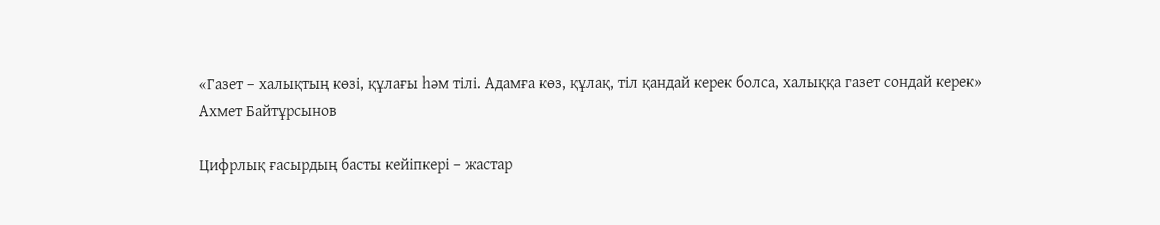«Газет – халықтың көзі, құлағы һәм тілі. Адамға көз, құлақ, тіл қандай керек болса, халыққа газет сондай керек»
Ахмет Байтұрсынов

Цифрлық ғасырдың басты кейіпкері – жастар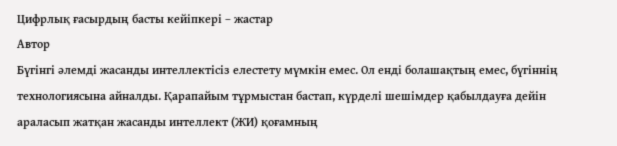Цифрлық ғасырдың басты кейіпкері – жастар
Автор
Бүгінгі әлемді жасанды интеллектісіз елестету мүмкін емес. Ол енді болашақтың емес, бүгіннің технологиясына айналды. Қарапайым тұрмыстан бастап, күрделі шешімдер қабылдауға дейін араласып жатқан жасанды интеллект (ЖИ) қоғамның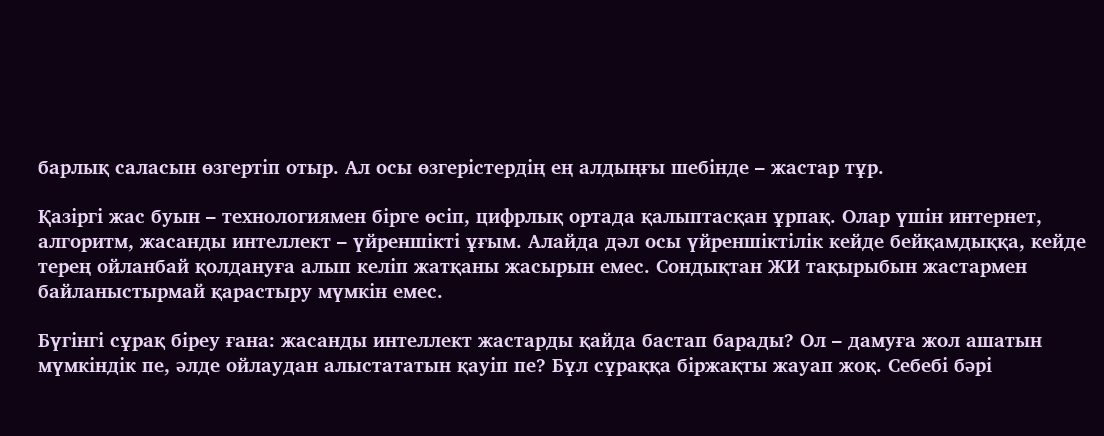барлық саласын өзгертіп отыр. Ал осы өзгерістердің ең алдыңғы шебінде – жастар тұр.

Қазіргі жас буын – технологиямен бірге өсіп, цифрлық ортада қалыптасқан ұрпақ. Олар үшін интернет, алгоритм, жасанды интеллект – үйреншікті ұғым. Алайда дәл осы үйреншіктілік кейде бейқамдыққа, кейде терең ойланбай қолдануға алып келіп жатқаны жасырын емес. Сондықтан ЖИ тақырыбын жастармен байланыстырмай қарастыру мүмкін емес.

Бүгінгі сұрақ біреу ғана: жасанды интеллект жастарды қайда бастап барады? Ол – дамуға жол ашатын мүмкіндік пе, әлде ойлаудан алыстататын қауіп пе? Бұл сұраққа біржақты жауап жоқ. Себебі бәрі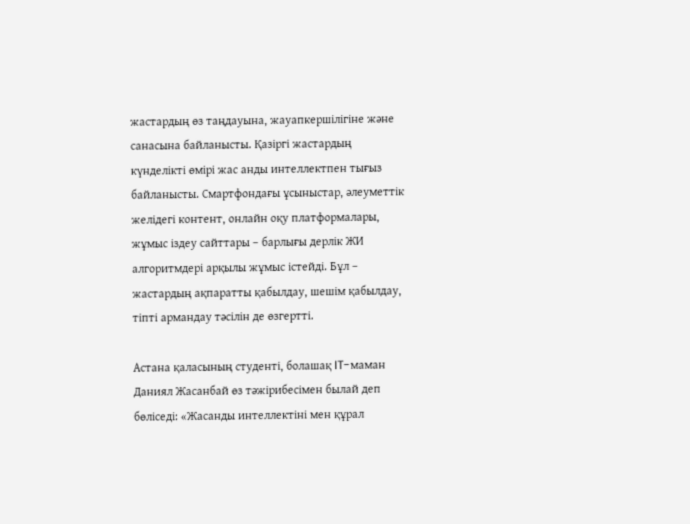жастардың өз таңдауына, жауапкершілігіне және санасына байланысты. Қазіргі жастардың күнделікті өмірі жас анды интеллектпен тығыз байланысты. Смартфондағы ұсыныстар, әлеуметтік желідегі контент, онлайн оқу платформалары, жұмыс іздеу сайттары – барлығы дерлік ЖИ алгоритмдері арқылы жұмыс істейді. Бұл – жастардың ақпаратты қабылдау, шешім қабылдау, тіпті армандау тәсілін де өзгертті.

Астана қаласының студенті, болашақ IT-маман Даниял Жасанбай өз тәжірибесімен былай деп бөліседі: «Жасанды интеллектіні мен құрал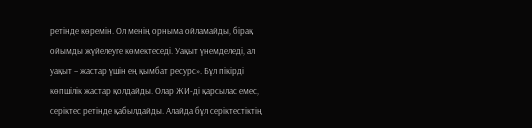ретінде көремін. Ол менің орныма ойламайды, бірақ ойымды жүйелеуге көмектеседі. Уақыт үнемделеді, ал уақыт – жастар үшін ең қымбат ресурс». Бұл пікірді көпшілік жастар қолдайды. Олар ЖИ-ді қарсылас емес, серіктес ретінде қабылдайды. Алайда бұл серіктестіктің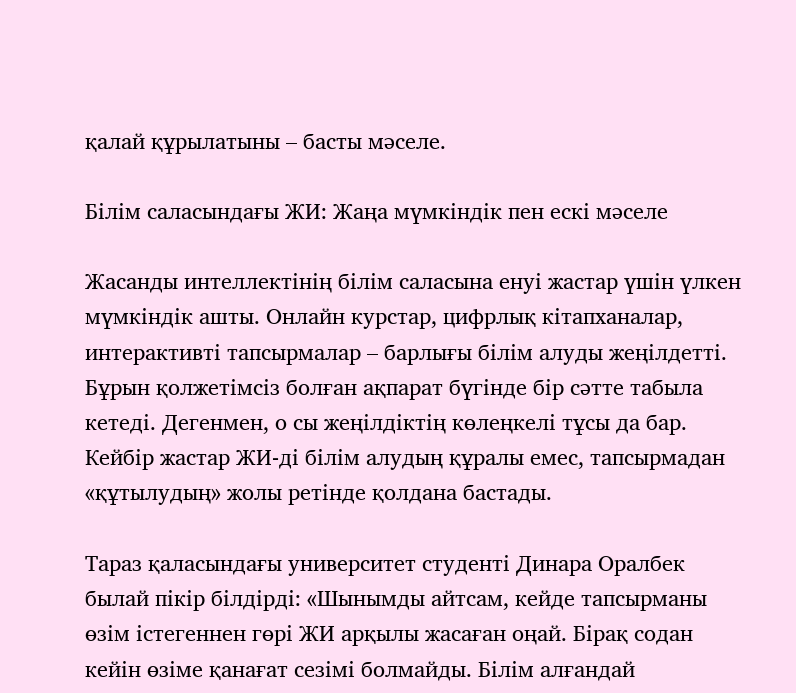қалай құрылатыны – басты мәселе.

Білім саласындағы ЖИ: Жаңа мүмкіндік пен ескі мәселе

Жасанды интеллектінің білім саласына енуі жастар үшін үлкен мүмкіндік ашты. Онлайн курстар, цифрлық кітапханалар, интерактивті тапсырмалар – барлығы білім алуды жеңілдетті. Бұрын қолжетімсіз болған ақпарат бүгінде бір сәтте табыла кетеді. Дегенмен, о сы жеңілдіктің көлеңкелі тұсы да бар. Кейбір жастар ЖИ-ді білім алудың құралы емес, тапсырмадан «құтылудың» жолы ретінде қолдана бастады.

Тараз қаласындағы университет студенті Динара Оралбек былай пікір білдірді: «Шынымды айтсам, кейде тапсырманы өзім істегеннен гөрі ЖИ арқылы жасаған оңай. Бірақ содан кейін өзіме қанағат сезімі болмайды. Білім алғандай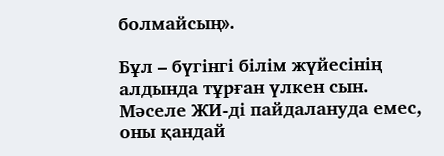болмайсың».

Бұл – бүгінгі білім жүйесінің алдында тұрған үлкен сын. Мәселе ЖИ-ді пайдалануда емес, оны қандай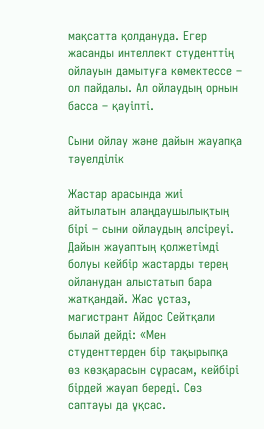мақсатта қолдануда. Егер жасанды интеллект студенттің ойлауын дамытуға көмектессе – ол пайдалы. Ал ойлаудың орнын басса – қауіпті.

Сыни ойлау және дайын жауапқа тәуелділік

Жастар арасында жиі айтылатын алаңдаушылықтың бірі – сыни ойлаудың әлсіреуі. Дайын жауаптың қолжетімді болуы кейбір жастарды терең ойланудан алыстатып бара жатқандай. Жас ұстаз, магистрант Айдос Сейтқали былай дейді: «Мен студенттерден бір тақырыпқа өз көзқарасын сұрасам, кейбірі бірдей жауап береді. Сөз саптауы да ұқсас.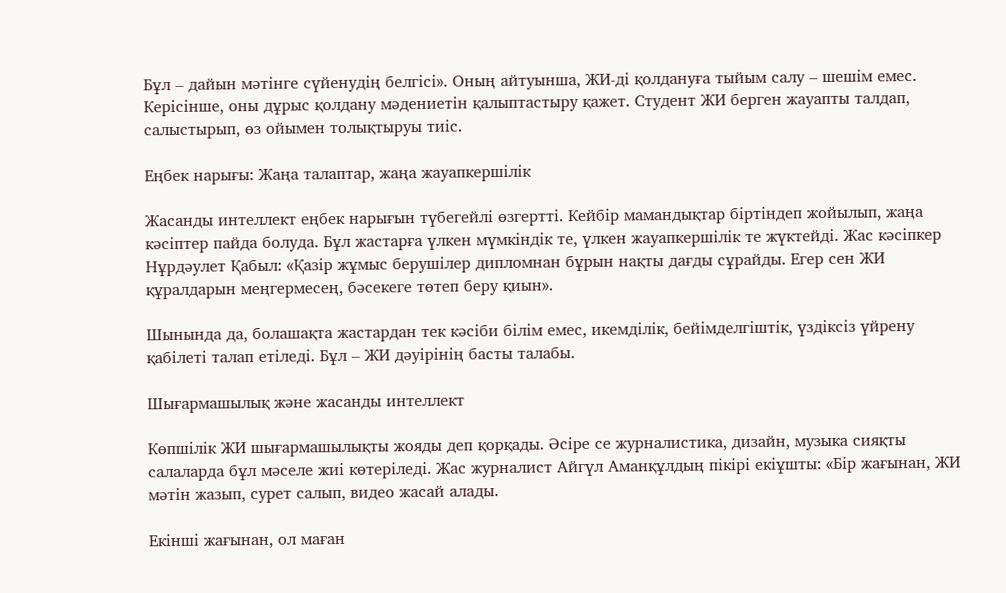Бұл – дайын мәтінге сүйенудің белгісі». Оның айтуынша, ЖИ-ді қолдануға тыйым салу – шешім емес. Керісінше, оны дұрыс қолдану мәдениетін қалыптастыру қажет. Студент ЖИ берген жауапты талдап, салыстырып, өз ойымен толықтыруы тиіс.

Еңбек нарығы: Жаңа талаптар, жаңа жауапкершілік

Жасанды интеллект еңбек нарығын түбегейлі өзгертті. Кейбір мамандықтар біртіндеп жойылып, жаңа кәсіптер пайда болуда. Бұл жастарға үлкен мүмкіндік те, үлкен жауапкершілік те жүктейді. Жас кәсіпкер Нұрдәулет Қабыл: «Қазір жұмыс берушілер дипломнан бұрын нақты дағды сұрайды. Егер сен ЖИ құралдарын меңгермесең, бәсекеге төтеп беру қиын».

Шынында да, болашақта жастардан тек кәсіби білім емес, икемділік, бейімделгіштік, үздіксіз үйрену қабілеті талап етіледі. Бұл – ЖИ дәуірінің басты талабы.

Шығармашылық және жасанды интеллект

Көпшілік ЖИ шығармашылықты жояды деп қорқады. Әсіре се журналистика, дизайн, музыка сияқты салаларда бұл мәселе жиі көтеріледі. Жас журналист Айгүл Аманқұлдың пікірі екіұшты: «Бір жағынан, ЖИ мәтін жазып, сурет салып, видео жасай алады.

Екінші жағынан, ол маған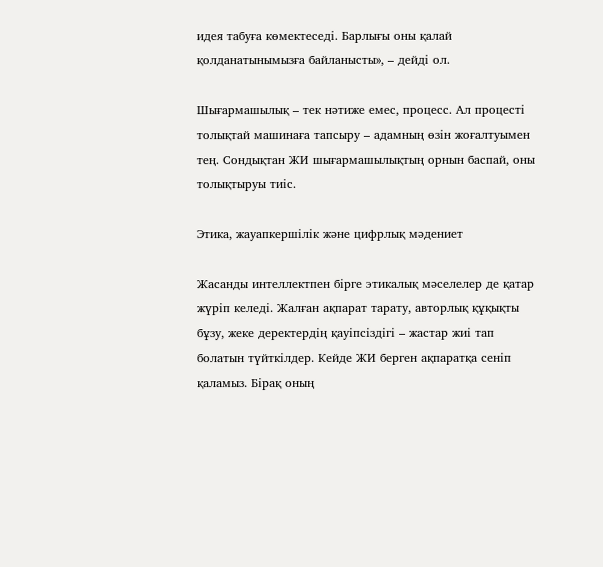идея табуға көмектеседі. Барлығы оны қалай қолданатынымызға байланысты», – дейді ол.

Шығармашылық – тек нәтиже емес, процесс. Ал процесті толықтай машинаға тапсыру – адамның өзін жоғалтуымен тең. Сондықтан ЖИ шығармашылықтың орнын баспай, оны толықтыруы тиіс.

Этика, жауапкершілік және цифрлық мәдениет

Жасанды интеллектпен бірге этикалық мәселелер де қатар жүріп келеді. Жалған ақпарат тарату, авторлық құқықты бұзу, жеке деректердің қауіпсіздігі – жастар жиі тап болатын түйткілдер. Кейде ЖИ берген ақпаратқа сеніп қаламыз. Бірақ оның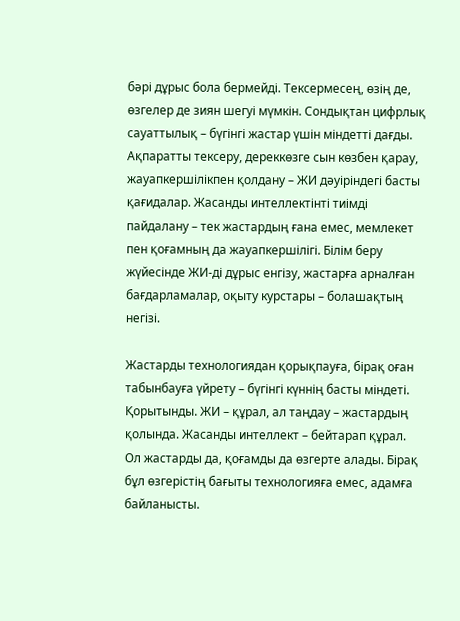бәрі дұрыс бола бермейді. Тексермесең, өзің де, өзгелер де зиян шегуі мүмкін. Сондықтан цифрлық сауаттылық – бүгінгі жастар үшін міндетті дағды. Ақпаратты тексеру, дереккөзге сын көзбен қарау, жауапкершілікпен қолдану – ЖИ дәуіріндегі басты қағидалар. Жасанды интеллектінті тиімді пайдалану – тек жастардың ғана емес, мемлекет пен қоғамның да жауапкершілігі. Білім беру жүйесінде ЖИ-ді дұрыс енгізу, жастарға арналған бағдарламалар, оқыту курстары – болашақтың негізі.

Жастарды технологиядан қорықпауға, бірақ оған табынбауға үйрету – бүгінгі күннің басты міндеті. Қорытынды. ЖИ – құрал, ал таңдау – жастардың қолында. Жасанды интеллект – бейтарап құрал. Ол жастарды да, қоғамды да өзгерте алады. Бірақ бұл өзгерістің бағыты технологияға емес, адамға байланысты.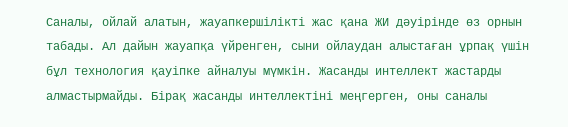Саналы, ойлай алатын, жауапкершілікті жас қана ЖИ дәуірінде өз орнын табады. Ал дайын жауапқа үйренген, сыни ойлаудан алыстаған ұрпақ үшін бұл технология қауіпке айналуы мүмкін. Жасанды интеллект жастарды алмастырмайды. Бірақ жасанды интеллектіні меңгерген, оны саналы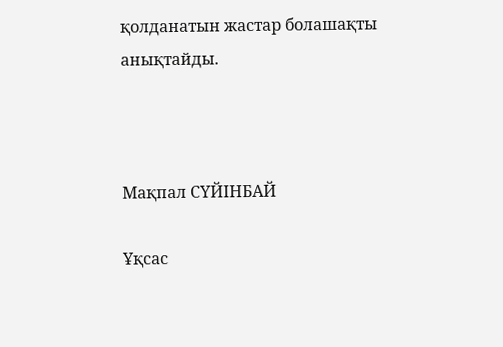қолданатын жастар болашақты анықтайды.



Мақпал СҮЙІНБАЙ

Ұқсас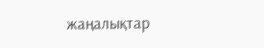жаңалықтар